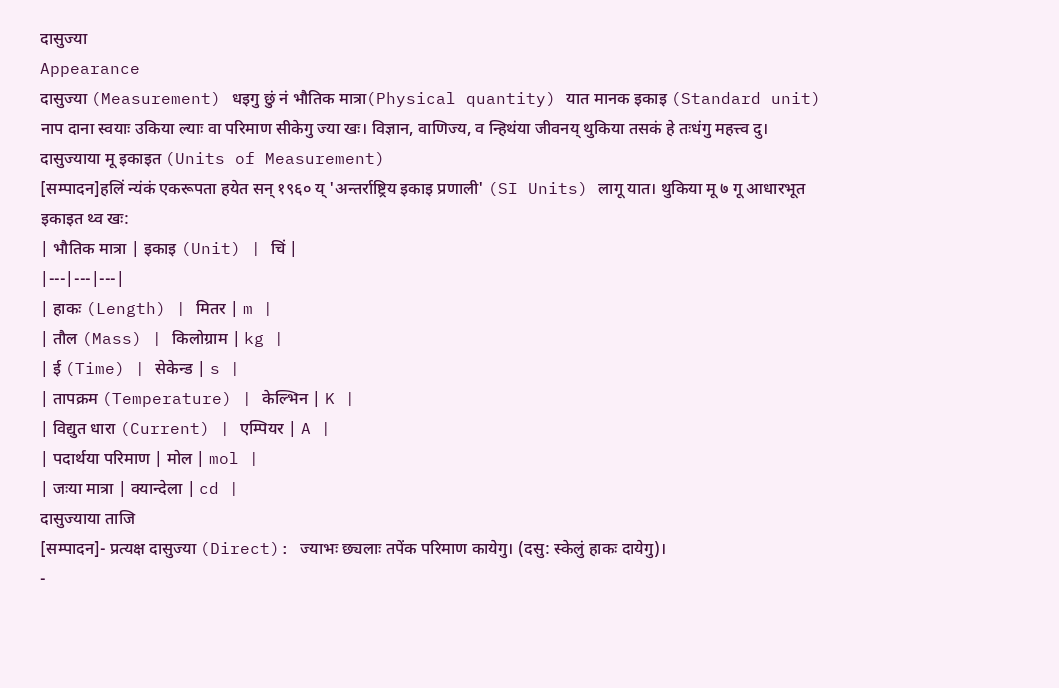दासुज्या
Appearance
दासुज्या (Measurement) धइगु छुं नं भौतिक मात्रा(Physical quantity) यात मानक इकाइ (Standard unit) नाप दाना स्वयाः उकिया ल्याः वा परिमाण सीकेगु ज्या खः। विज्ञान, वाणिज्य, व न्हिथंया जीवनय् थुकिया तसकं हे तःधंगु महत्त्व दु।
दासुज्याया मू इकाइत (Units of Measurement)
[सम्पादन]हलिं न्यंकं एकरूपता हयेत सन् १९६० य् 'अन्तर्राष्ट्रिय इकाइ प्रणाली' (SI Units) लागू यात। थुकिया मू ७ गू आधारभूत इकाइत थ्व खः:
| भौतिक मात्रा | इकाइ (Unit) | चिं |
|---|---|---|
| हाकः (Length) | मितर | m |
| तौल (Mass) | किलोग्राम | kg |
| ई (Time) | सेकेन्ड | s |
| तापक्रम (Temperature) | केल्भिन | K |
| विद्युत धारा (Current) | एम्पियर | A |
| पदार्थया परिमाण | मोल | mol |
| जःया मात्रा | क्यान्देला | cd |
दासुज्याया ताजि
[सम्पादन]- प्रत्यक्ष दासुज्या (Direct): ज्याभः छ्यलाः तपेंक परिमाण कायेगु। (दसु: स्केलुं हाकः दायेगु)।
-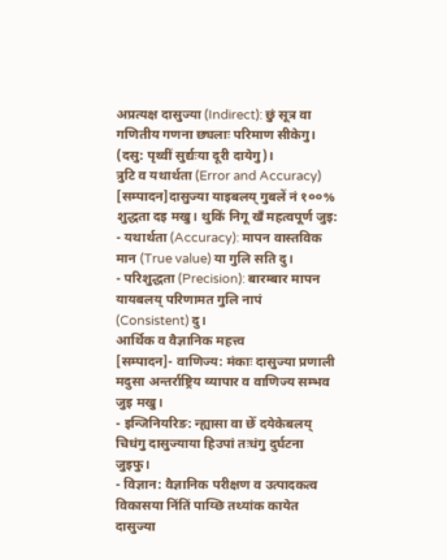अप्रत्यक्ष दासुज्या (Indirect): छुं सूत्र वा गणितीय गणना छ्यलाः परिमाण सीकेगु। (दसु: पृथ्वीं सुर्द्यःया दूरी दायेगु)।
त्रुटि व यथार्थता (Error and Accuracy)
[सम्पादन]दासुज्या याइबलय् गुबलें नं १००% शुद्धता दइ मखु। थुकिं निगू खँ महत्वपूर्ण जुइ:
- यथार्थता (Accuracy): मापन वास्तविक मान (True value) या गुलि सति दु।
- परिशुद्धता (Precision): बारम्बार मापन यायबलय् परिणामत गुलि नापं (Consistent) दु।
आर्थिक व वैज्ञानिक महत्त्व
[सम्पादन]- वाणिज्य: मंकाः दासुज्या प्रणाली मदुसा अन्तर्राष्ट्रिय व्यापार व वाणिज्य सम्भव जुइ मखु।
- इन्जिनियरिङ: न्ह्यासा वा छेँ दयेकेबलय् चिधंगु दासुज्याया हिउपां तःधंगु दुर्घटना जुइफु।
- विज्ञान: वैज्ञानिक परीक्षण व उत्पादकत्व विकासया निंतिं पाय्छि तथ्यांक कायेत दासुज्या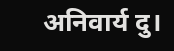अनिवार्य दु।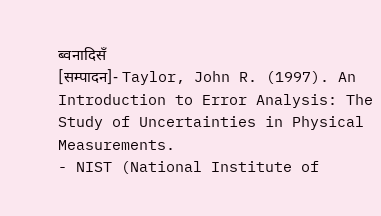ब्वनादिसँ
[सम्पादन]- Taylor, John R. (1997). An Introduction to Error Analysis: The Study of Uncertainties in Physical Measurements.
- NIST (National Institute of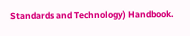Standards and Technology) Handbook.